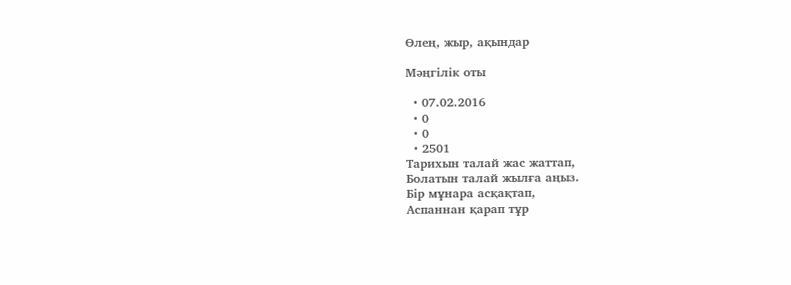Өлең, жыр, ақындар

Мәңгілік оты

  • 07.02.2016
  • 0
  • 0
  • 2501
Тарихын талай жас жаттап,
Болатын талай жылға аңыз.
Бір мұнара асқақтап,
Аспаннан қарап тұр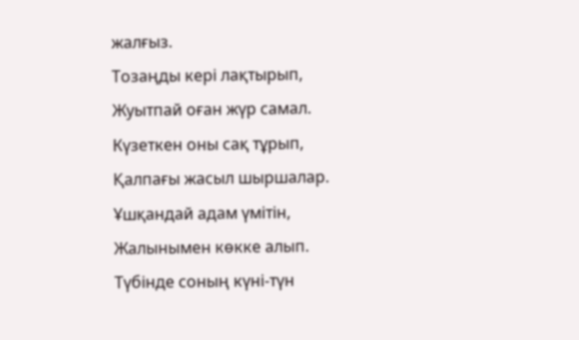жалғыз.
Тозаңды кері лақтырып,
Жуытпай оған жүр самал.
Күзеткен оны сақ тұрып,
Қалпағы жасыл шыршалар.
Ұшқандай адам үмітін,
Жалынымен көкке алып.
Түбінде соның күні-түн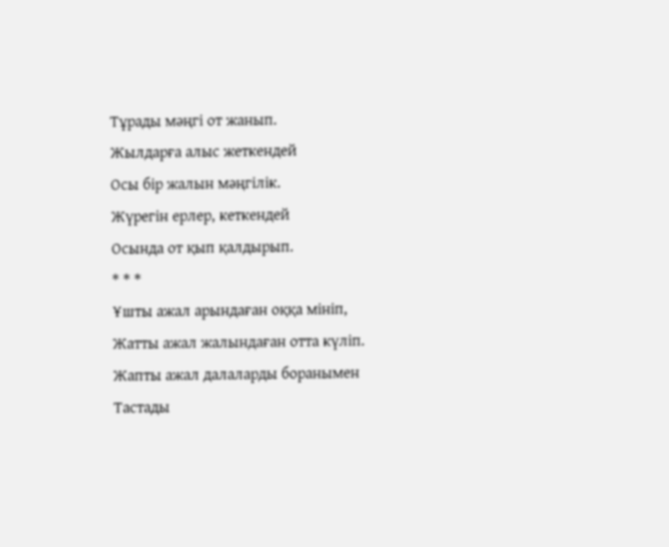Тұрады мәңгі от жанып.
Жылдарға алыс жеткендей
Осы бір жалын мәңгілік.
Жүрегін ерлер, кеткендей
Осында от қып қалдырып.
* * *
Ұшты ажал арындаған оққа мініп,
Жатты ажал жалындаған отта күліп.
Жапты ажал далаларды боранымен
Тастады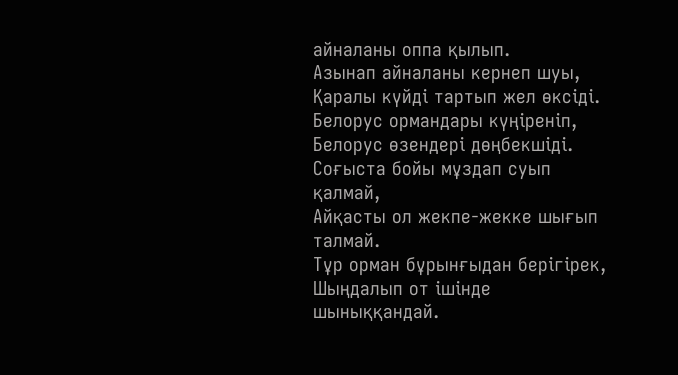айналаны оппа қылып.
Азынап айналаны кернеп шуы,
Қаралы күйді тартып жел өксіді.
Белорус ормандары күңіреніп,
Белорус өзендері дөңбекшіді.
Соғыста бойы мұздап суып қалмай,
Айқасты ол жекпе-жекке шығып талмай.
Тұр орман бұрынғыдан берігірек,
Шыңдалып от ішінде шыныққандай.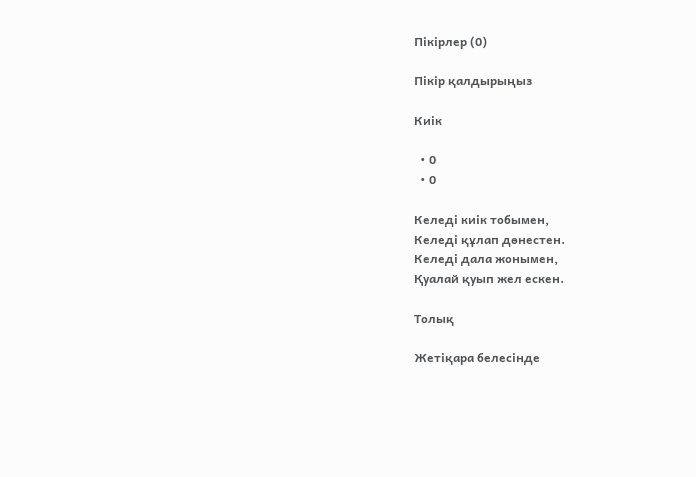Пікірлер (0)

Пікір қалдырыңыз

Киік

  • 0
  • 0

Келеді киік тобымен,
Келеді құлап дөнестен.
Келеді дала жонымен,
Қуалай қуып жел ескен.

Толық

Жетіқара белесінде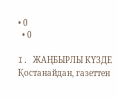• 0
  • 0

I. ЖАҢБЫРЛЫ КҮЗДЕ
Қостанайдан, газеттен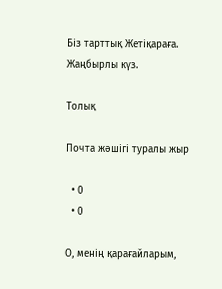Біз тарттық Жетіқараға.
Жаңбырлы күз.

Толық

Почта жәшігі туралы жыр

  • 0
  • 0

О, менің қарағайларым,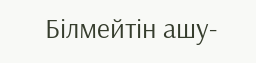Білмейтін ашу-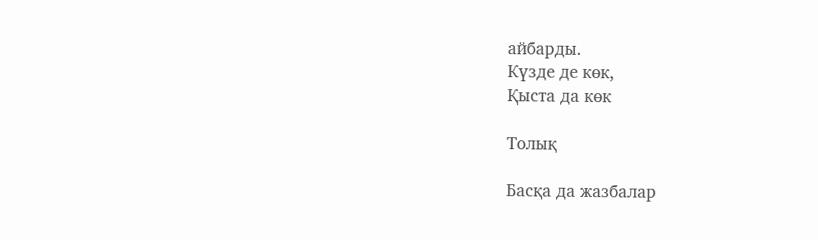айбарды.
Күзде де көк,
Қыста да көк

Толық

Басқа да жазбалар